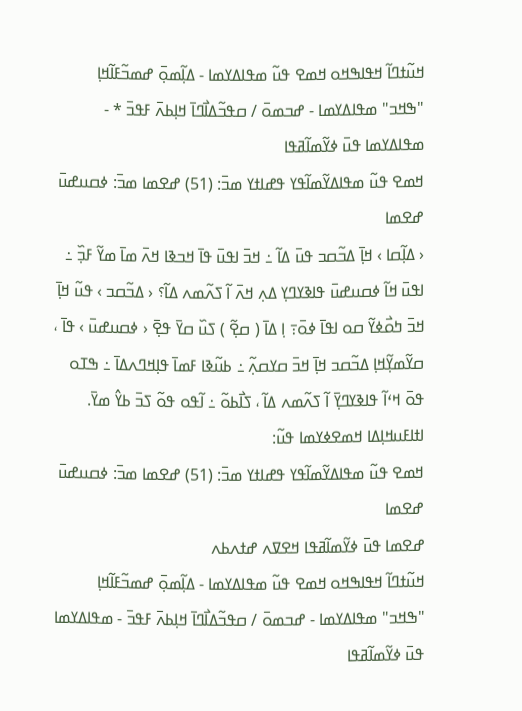ߞߎ߬ߙߣߊ߬ ߞߟߊߒߞߋ ߞߘߐ ߟߎ߬ ߘߟߊߡߌߘߊ - ߡߊ߲߬ߘߋ߲߫ ߝߘߏ߬ߓߊ߬ߞߊ߲ "ߒߞߏ" ߘߟߊߡߌߘߊ - ߝߏߘߋ߫ / ߛߟߏ߬ߡߊ߯ߣߊ߫ ߞߊ߲ߕߍ߫ ߓߟߏ߫ * - ߘߟߊߡߌߘߊ ߟߎ߫ ߦߌ߬ߘߊ߬ߥߟߊ
ߞߘߐ ߟߎ߬ ߘߟߊߡߌ߬ߘߊ߬ߟߌ ߟߝߊߙߌ ߘߏ߫: (51) ߝߐߘߊ ߘߏ߫: ߦߛߎߝߎ߫ ߝߐߘߊ
‹ ߡߊ߲߬ߛߊ › ߞߊ߲߫ ߡߏ߬ߛߏ ߟߎ߫ ߡߊ߬ ߸ ߞߏ߫ ߊߟߎ߫ ߟߊ߫ ߞߏߢߊ ߞߍ߫ ߘߊ߫ ߘߌ߬ ߓߏ߲߰ ߸ ߊߟߎ߫ ߞߊ߬ ߦߛߎߝߎ߫ ߟߊߢߌߣߌ߲ ߡߍ߲ ߞߍ߫ ߊ߬ ߖߍ߬ߘߍ ߡߊ߬؟ ‹ ߡߏ߬ߛߏ › ߟߎ߬ ߞߊ߲߫ ߞߏ߫ ߤߋ߯ߦߌ߬ ߛߋ ߊߟߊ߫ ߦߋ߫߹ ߊ߲ ߡߊ߫ ( ߛߐ߲߬ ) ߖߎ߰ ߛߌ߫ ߟߐ߲߫ ‹ ߦߛߎߝߎ߫ › ߟߊ߫ ، ߛߌ߬ߘߌ߲߬ߞߊ߲ ߡߏ߬ߛߏ ߞߊ߲߫ ߞߏ߫ ߛߌߛߍ߲߬ ߸ ߕߎ߬ߢߊ ߓߘߊ߫ ߟߊ߲ߞߣߍߡߊ߫ ߸ ߒߠߋ ߟߋ߫ ߞߵߊ߬ ߟߊߢߌߣߌ߲߫ ߊ߬ ߖߍ߬ߘߍ ߡߊ߬ ، ߖߊ߯ߕߋ߬ ߸ ߊ߬ߟߋ ߟߋ߬ ߖߏ߫ ߕߌ߮ ߘߌ߫.
ߊߙߊߓߎߞߊ߲ߡߊ ߞߘߐߦߌߘߊ ߟߎ߬:
ߞߘߐ ߟߎ߬ ߘߟߊߡߌ߬ߘߊ߬ߟߌ ߟߝߊߙߌ ߘߏ߫: (51) ߝߐߘߊ ߘߏ߫: ߦߛߎߝߎ߫ ߝߐߘߊ
ߝߐߘߊ ߟߎ߫ ߦߌ߬ߘߊ߬ߥߟߊ ߞߐߜߍ ߝߙߍߕߍ
ߞߎ߬ߙߣߊ߬ ߞߟߊߒߞߋ ߞߘߐ ߟߎ߬ ߘߟߊߡߌߘߊ - ߡߊ߲߬ߘߋ߲߫ ߝߘߏ߬ߓߊ߬ߞߊ߲ "ߒߞߏ" ߘߟߊߡߌߘߊ - ߝߏߘߋ߫ / ߛߟߏ߬ߡߊ߯ߣߊ߫ ߞߊ߲ߕߍ߫ ߓߟߏ߫ - ߘߟߊߡߌߘߊ ߟߎ߫ ߦߌ߬ߘߊ߬ߥߟߊ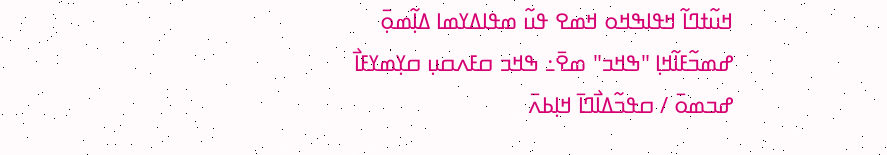ߞߎ߬ߙߣߊ߬ ߞߟߊߒߞߋ ߞߘߐ ߟߎ߬ ߘߟߊߡߌߘߊ ߡߊ߲߬ߘߋ߲߫ ߝߘߏ߬ߓߊ߬ߞߊ߲ "ߒߞߏ" ߘߐ߫߸ ߒߞߏ ߛߓߍߛߎ߲ ߛߌ߲ߘߌߓߊ߯ ߝߏߘߋ߫ / ߛߟߏ߬ߡߊ߯ߣߊ߫ ߞߊ߲ߕߍ߫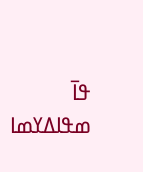ߟߊ߫ ߘߟߊߡߌߘߊ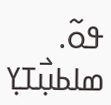ߟߋ߬.
ߘߊߕߎ߲߯ߠߌ߲